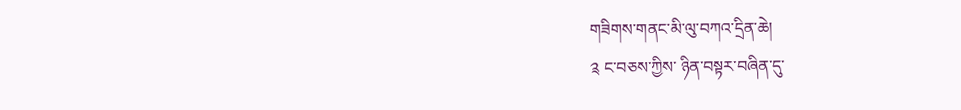གཟིགས་གནང་མི་ལུ་བཀའ་དྲིན་ཆེ།
༉ ང་བཅས་ཀྱིས་ ཉིན་བསྟར་བཞིན་དུ་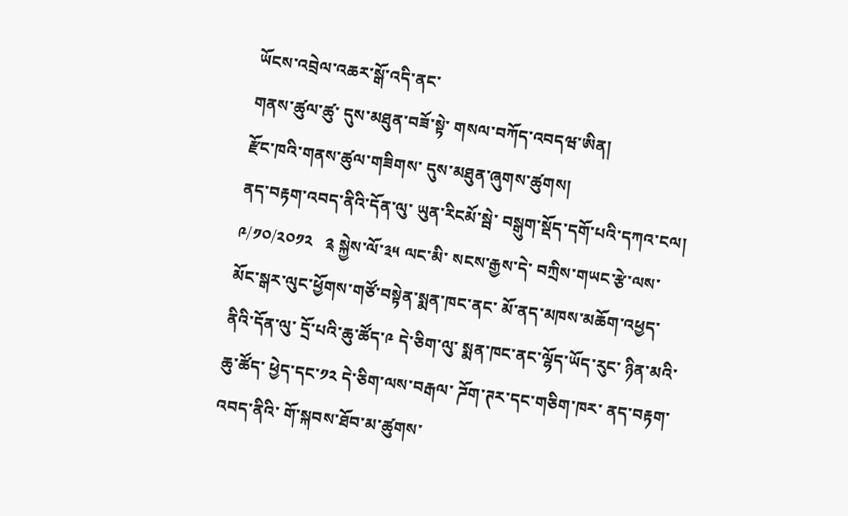ཡོངས་འབྲེལ་འཆར་སྒོ་འདི་ནང་
གནས་ཚུལ་ཚུ་ དུས་མཐུན་བཟོ་སྟེ་ གསལ་བཀོད་འབདཝ་ཨིན།
རྫོང་ཁའི་གནས་ཚུལ་གཟིགས་ དུས་མཐུན་ཞུགས་ཚུགས།
ནད་བརྟག་འབད་ནིའི་དོན་ལུ་ ཡུན་རིངམོ་སྦེ་ བསྒུག་སྡོད་དགོ་པའི་དཀའ་ངལ།
༩/༡༠/༢༠༡༢   ༉ སྐྱེས་ལོ་༣༥ ལང་མི་ སངས་རྒྱས་དེ་ བཀྲིས་གཡང་རྩེ་ལས་ མོང་སྒར་ལུང་ཕྱོགས་གཙོ་བསྟེན་སྨན་ཁང་ནང་ མོ་ནད་མཁས་མཆོག་འཕྱད་ནིའི་དོན་ལུ་ དྲོ་པའི་ཆུ་ཚོད་༩ དེ་ཅིག་ལུ་ སྨན་ཁང་ནང་ལྷོད་ཡོད་རུང་ ཉིན་མའི་ཆུ་ཚོད་ ཕྱེད་དང་༡༢ དེ་ཅིག་ལས་བརྒལ་ ཌོག་ཊར་དང་གཅིག་ཁར་ ནད་བརྟག་འབད་ནིའི་ གོ་སྐབས་ཐོབ་མ་ཚུགས་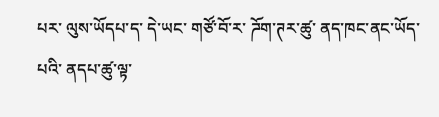པར་ ལུས་ཡོདཔ་ད་ དེ་ཡང་ གཙོ་བོ་ར་ ཌོག་ཊར་ཚུ་ ནད་ཁང་ནང་ཡོད་པའི་ ནདཔ་ཚུ་ལྟ་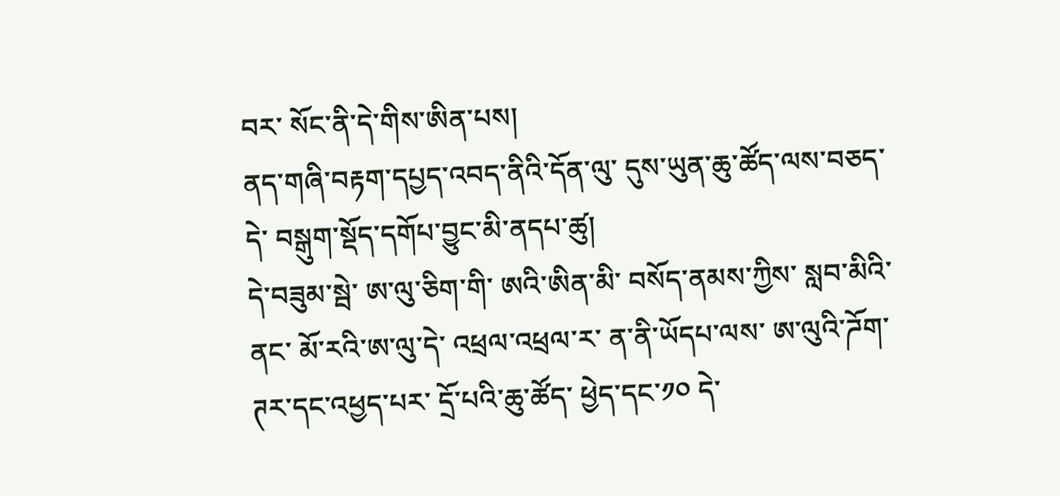བར་ སོང་ནི་དེ་གིས་ཨིན་པས།
ནད་གཞི་བརྟག་དཔྱད་འབད་ནིའི་དོན་ལུ་ དུས་ཡུན་ཆུ་ཚོད་ལས་བཅད་དེ་ བསྒུག་སྡོད་དགོཔ་བྱུང་མི་ནདཔ་ཚུ།
དེ་བཟུམ་སྦེ་ ཨ་ལུ་ཅིག་གི་ ཨའི་ཨིན་མི་ བསོད་ནམས་ཀྱིས་ སླབ་མིའི་ནང་ མོ་རའི་ཨ་ལུ་དེ་ འཕྲལ་འཕྲལ་ར་ ན་ནི་ཡོདཔ་ལས་ ཨ་ལུའི་ཌོག་ཊར་དང་འཕྱད་པར་ དྲོ་པའི་ཆུ་ཚོད་ ཕྱེད་དང་༡༠ དེ་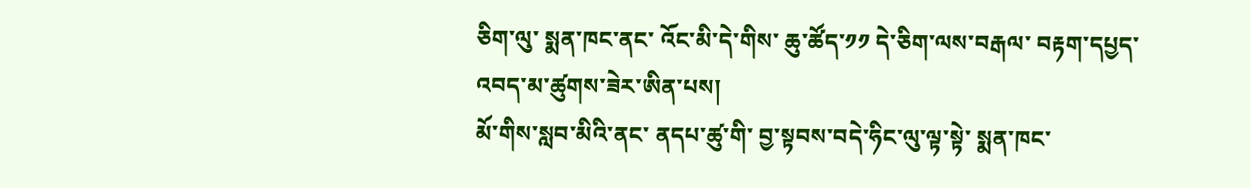ཅིག་ལུ་ སྨན་ཁང་ནང་ འོང་མི་དེ་གིས་ ཆུ་ཚོད་༡༡ དེ་ཅིག་ལས་བརྒལ་ བརྟག་དཔྱད་འབད་མ་ཚུགས་ཟེར་ཨིན་པས།
མོ་གིས་སླབ་མིའི་ནང་ ནདཔ་ཚུ་གི་ བྱ་སྟབས་བདེ་ཧིང་ལུ་ལྟ་སྟེ་ སྨན་ཁང་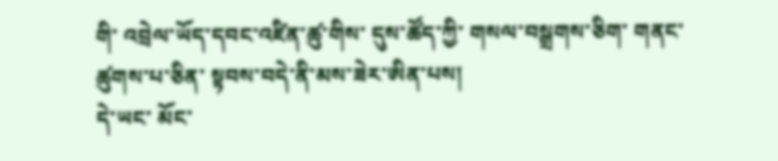གི་ འབྲེལ་ཡོད་དབང་འཛིན་ཚུ་གིས་ དུས་ཚོད་ཀྱི་ གསལ་བསྒྲགས་ཅིག་ གནང་ཚུགས་པ་ཅིན་ སྟབས་བདེ་ནི་མས་ཟེར་ཨིན་པས།
དེ་ཡང་ མོང་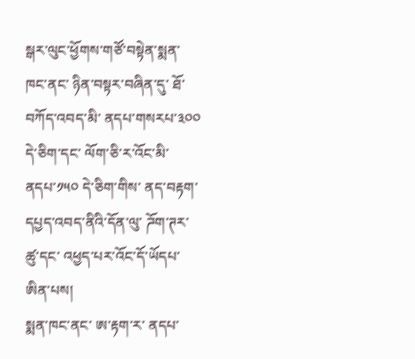སྒར་ལུང་ཕྱོགས་གཙོ་བསྟེན་སྨན་ཁང་ནང་ ཉིན་བསྟར་བཞིན་དུ་ ཐོ་བཀོད་འབད་མི་ ནདཔ་གསརཔ་༣༠༠ དེ་ཅིག་དང་ ལོག་ཅི་ར་འོང་མི་ ནདཔ་༡༥༠ དེ་ཅིག་གིས་ ནད་བརྟག་དཔྱད་འབད་ནིའི་དོན་ལུ་ ཌོག་ཊར་ཚུ་དང་ འཕྱད་པར་འོང་དོ་ཡོདཔ་ཨིན་པས།
སྨན་ཁང་ནང་ ཨ་རྟག་ར་ ནདཔ་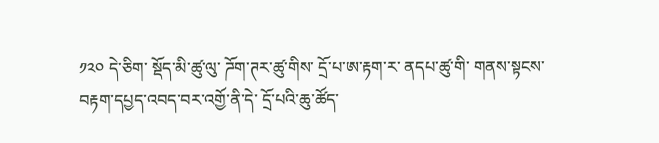༡༢༠ དེ་ཅིག་ སྡོད་མི་ཚུ་ལུ་ ཌོག་ཊར་ཚུ་གིས་ དྲོ་པ་ཨ་རྟག་ར་ ནདཔ་ཚུ་གི་ གནས་སྟངས་བརྟག་དཔྱད་འབད་བར་འགྱོ་ནི་དེ་ དྲོ་པའི་ཆུ་ཚོད་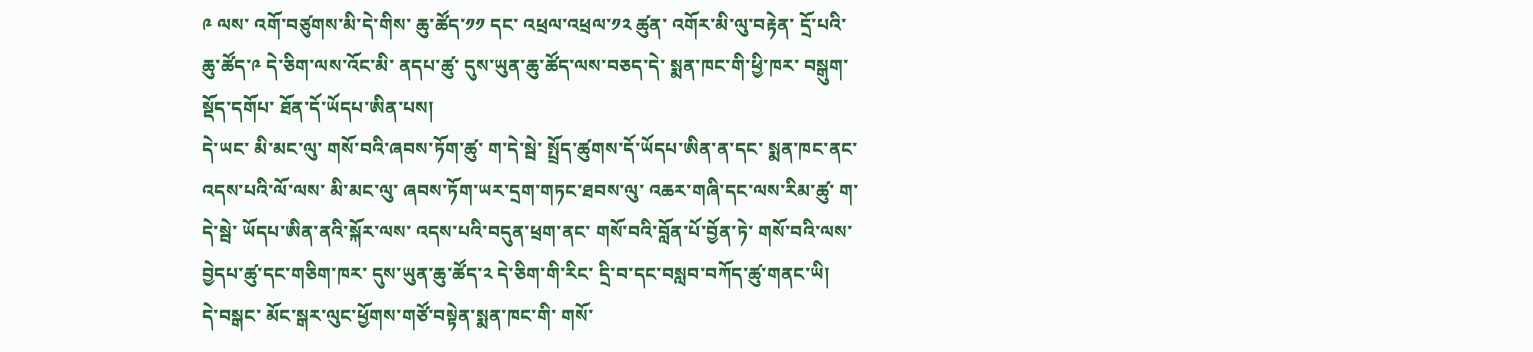༩ ལས་ འགོ་བཙུགས་མི་དེ་གིས་ ཆུ་ཚོད་༡༡ དང་ འཕྲལ་འཕྲལ་༡༢ ཚུན་ འགོར་མི་ལུ་བརྟེན་ དྲོ་པའི་ཆུ་ཚོད་༩ དེ་ཅིག་ལས་འོང་མི་ ནདཔ་ཚུ་ དུས་ཡུན་ཆུ་ཚོད་ལས་བཅད་དེ་ སྨན་ཁང་གི་ཕྱི་ཁར་ བསྒུག་སྡོད་དགོཔ་ ཐོན་དོ་ཡོདཔ་ཨིན་པས།
དེ་ཡང་ མི་མང་ལུ་ གསོ་བའི་ཞབས་ཏོག་ཚུ་ ག་དེ་སྦེ་ སྤྲོད་ཚུགས་དོ་ཡོདཔ་ཨིན་ན་དང་ སྨན་ཁང་ནང་ འདས་པའི་ལོ་ལས་ མི་མང་ལུ་ ཞབས་ཏོག་ཡར་དྲག་གཏང་ཐབས་ལུ་ འཆར་གཞི་དང་ལས་རིམ་ཚུ་ ག་དེ་སྦེ་ ཡོདཔ་ཨིན་ནའི་སྐོར་ལས་ འདས་པའི་བདུན་ཕྲག་ནང་ གསོ་བའི་བློན་པོ་བྱོན་ཏེ་ གསོ་བའི་ལས་བྱེདཔ་ཚུ་དང་གཅིག་ཁར་ དུས་ཡུན་ཆུ་ཚོད་༢ དེ་ཅིག་གི་རིང་ དྲི་བ་དང་བསླབ་བཀོད་ཚུ་གནང་ཡི།
དེ་བསྒང་ མོང་སྒར་ལུང་ཕྱོགས་གཙོ་བསྟེན་སྨན་ཁང་གི་ གསོ་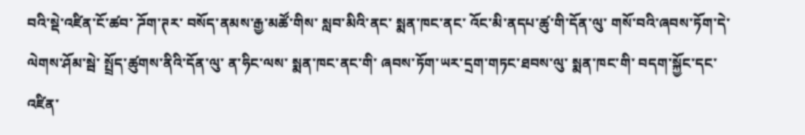བའི་སྡེ་འཛིན་ངོ་ཚབ་ ཌོག་ཊར་ བསོད་ནམས་རྒྱ་མཚོ་གིས་ སླབ་མིའི་ནང་ སྨན་ཁང་ནང་ འོང་མི་ནདཔ་ཚུ་གི་དོན་ལུ་ གསོ་བའི་ཞབས་ཏོག་དེ་ ལེགས་ཤོམ་སྦེ་ སྤྲོད་ཚུགས་ནིའི་དོན་ལུ་ ན་ཧིང་ལས་ སྨན་ཁང་ནང་གི་ ཞབས་ཏོག་ཡར་དྲག་གཏང་ཐབས་ལུ་ སྨན་ཁང་གི་ བདག་སྐྱོང་དང་འཛིན་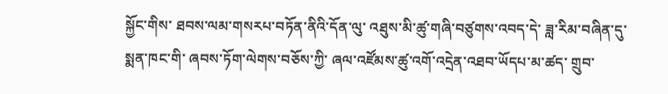སྐྱོང་གིས་ ཐབས་ལམ་གསརཔ་བཏོན་ནིའི་དོན་ལུ་ འཐུས་མི་ཚུ་གཞི་བཙུགས་འབད་དེ་ ཟླ་རིམ་བཞིན་དུ་ སྨན་ཁང་གི་ ཞབས་ཏོག་ལེགས་བཅོས་ཀྱི་ ཞལ་འཛོམས་ཚུ་འགོ་འདྲེན་འཐབ་ཡོདཔ་མ་ཚད་ གྲུབ་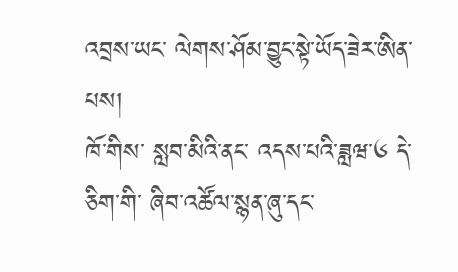འབྲས་ཡང་ ལེགས་ཤོམ་བྱུང་སྟེ་ཡོད་ཟེར་ཨིན་པས།
ཁོ་གིས་ སླབ་མིའི་ནང་ འདས་པའི་ཟླཝ་༦ དེ་ཅིག་གི་ ཞིབ་འཚོལ་སྙན་ཞུ་དང་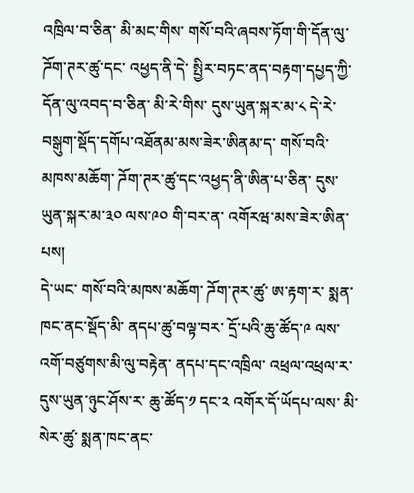འཁྲིལ་བ་ཅིན་ མི་མང་གིས་ གསོ་བའི་ཞབས་ཏོག་གི་དོན་ལུ་ ཌོག་ཊར་ཚུ་དང་ འཕྱད་ནི་དེ་ སྤྱིར་བཏང་ནད་བརྟག་དཔྱད་ཀྱི་དོན་ལུ་འབད་བ་ཅིན་ མི་རེ་གིས་ དུས་ཡུན་སྐར་མ་༨ དེ་རེ་ བསྒུག་སྡོད་དགོཔ་འཐོནམ་མས་ཟེར་ཨིནམ་ད་ གསོ་བའི་མཁས་མཆོག་ ཌོག་ཊཪ་ཚུ་དང་འཕྱད་ནི་ཨིན་པ་ཅིན་ དུས་ཡུན་སྐར་མ་༣༠ ལས་༩༠ གི་བར་ན་ འགོརཝ་མས་ཟེར་ཨིན་པས།
དེ་ཡང་ གསོ་བའི་མཁས་མཆོག་ ཌོག་ཊར་ཚུ་ ཨ་རྟག་ར་ སྨན་ཁང་ནང་སྡོད་མི་ ནདཔ་ཚུ་བལྟ་བར་ དྲོ་པའི་ཆུ་ཚོད་༩ ལས་ འགོ་བཙུགས་མི་ལུ་བརྟེན་ ནདཔ་དང་འཁྲིལ་ འཕྲལ་འཕྲལ་ར་ དུས་ཡུན་ཉུང་ཤོས་ར་ ཆུ་ཚོད་༡ དང་༢ འགོར་དོ་ཡོདཔ་ལས་ མི་སེར་ཚུ་ སྨན་ཁང་ནང་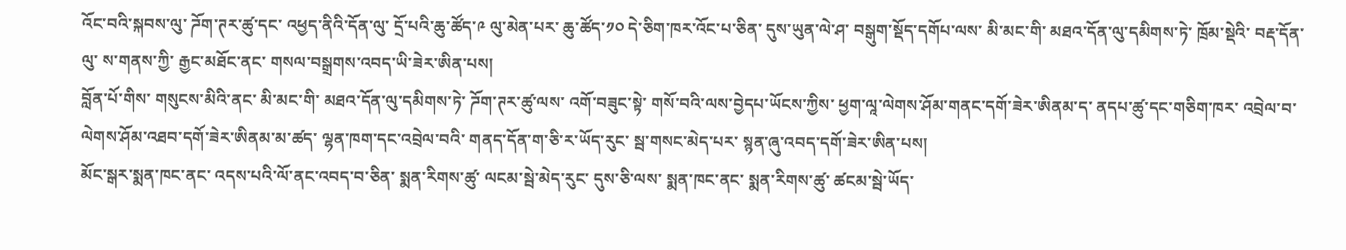འོང་བའི་སྐབས་ལུ་ ཌོག་ཊར་ཚུ་དང་ འཕྱད་ནིའི་དོན་ལུ་ དྲོ་པའི་ཆུ་ཚོད་༩ ལུ་མེན་པར་ ཆུ་ཚོད་༡༠ དེ་ཅིག་ཁར་འོང་པ་ཅིན་ དུས་ཡུན་ལེ་ཤ་ བསྒུག་སྡོད་དགོཔ་ལས་ མི་མང་གི་ མཐའ་དོན་ལུ་དམིགས་ཏེ་ ཁྲོམ་སྡེའི་ བརྡ་དོན་ལུ་ ས་གནས་ཀྱི་ རྒྱང་མཐོང་ནང་ གསལ་བསྒྲགས་འབད་ཡི་ཟེར་ཨིན་པས།
བློན་པོ་གིས་ གསུངས་མིའི་ནང་ མི་མང་གི་ མཐའ་དོན་ལུ་དམིགས་ཏེ་ ཌོག་ཊར་ཚུ་ལས་ འགོ་བཟུང་སྟེ་ གསོ་བའི་ལས་བྱེདཔ་ཡོངས་ཀྱིས་ ཕྱག་ལཱ་ལེགས་ཤོམ་གནང་དགོ་ཟེར་ཨིནམ་ད་ ནདཔ་ཚུ་དང་གཅིག་ཁར་ འབྲེལ་བ་ལེགས་ཤོམ་འཐབ་དགོ་ཟེར་ཨིནམ་མ་ཚད་ ལྷན་ཁག་དང་འབྲེལ་བའི་ གནད་དོན་ག་ཅི་ར་ཡོད་རུང་ སྦ་གསང་མེད་པར་ སྙན་ཞུ་འབད་དགོ་ཟེར་ཨིན་པས།
མོང་སྒར་སྨན་ཁང་ནང་ འདས་པའི་ལོ་ནང་འབད་བ་ཅིན་ སྨན་རིགས་ཚུ་ ལངམ་སྦེ་མེད་རུང་ དུས་ཅི་ལས་ སྨན་ཁང་ནང་ སྨན་རིགས་ཚུ་ ཚངམ་སྦེ་ཡོད་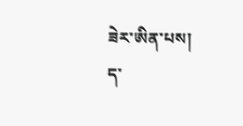ཟེར་ཨིན་པས།
ད་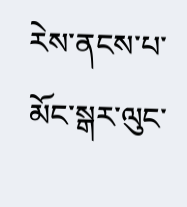རེས་ནངས་པ་ མོང་སྒར་ལུང་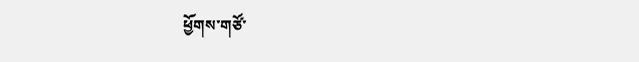ཕྱོགས་གཙོ་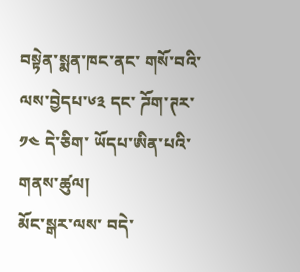བསྟེན་སྨན་ཁང་ནང་ གསོ་བའི་ལས་བྱེདཔ་༦༣ དང་ ཌོག་ཊར་༡༤ དེ་ཅིག་ ཡོདཔ་ཨིན་པའི་གནས་ཚུལ།
མོང་སྒར་ལས་ བདེ་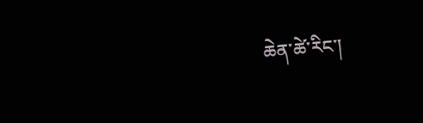ཆེན་ཚེ་རིང་།